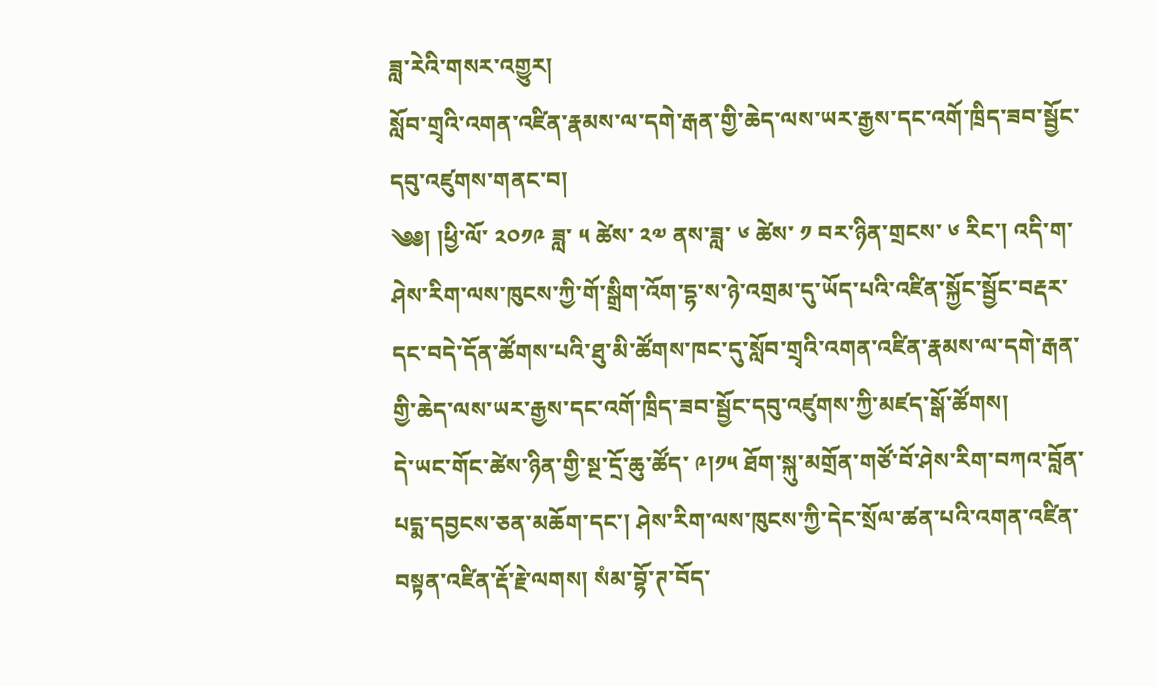ཟླ་རེའི་གསར་འགྱུར།
སློབ་གྲྭའི་འགན་འཛིན་རྣམས་ལ་དགེ་རྒན་གྱི་ཆེད་ལས་ཡར་རྒྱས་དང་འགོ་ཁྲིད་ཟབ་སྦྱོང་དབུ་འཛུགས་གནང་བ།
༄༅། །ཕྱི་ལོ་ ༢༠༡༩ ཟླ་ ༥ ཚེས་ ༢༧ ནས་ཟླ་ ༦ ཚེས་ ༡ བར་ཉིན་གྲངས་ ༦ རིང་། འདི་ག་ཤེས་རིག་ལས་ཁུངས་ཀྱི་གོ་སྒྲིག་འོག་དྷ་ས་ཉེ་འགྲམ་དུ་ཡོད་པའི་འཛིན་སྐྱོང་སྦྱོང་བརྡར་དང་བདེ་དོན་ཚོགས་པའི་ཐུ་མི་ཚོགས་ཁང་དུ་སློབ་གྲྭའི་འགན་འཛིན་རྣམས་ལ་དགེ་རྒན་གྱི་ཆེད་ལས་ཡར་རྒྱས་དང་འགོ་ཁྲིད་ཟབ་སྦྱོང་དབུ་འཛུགས་ཀྱི་མཛད་སྒོ་ཚོགས།
དེ་ཡང་གོང་ཚེས་ཉིན་གྱི་སྔ་དྲོ་ཆུ་ཚོད་ ༩།༡༥ ཐོག་སྐུ་མགྲོན་གཙོ་བོ་ཤེས་རིག་བཀའ་བློན་པདྨ་དབྱངས་ཅན་མཆོག་དང་། ཤེས་རིག་ལས་ཁུངས་ཀྱི་དེང་སྲོལ་ཚན་པའི་འགན་འཛིན་བསྟན་འཛིན་རྡོ་རྗེ་ལགས། སཾམ་བྷོ་ཊ་བོད་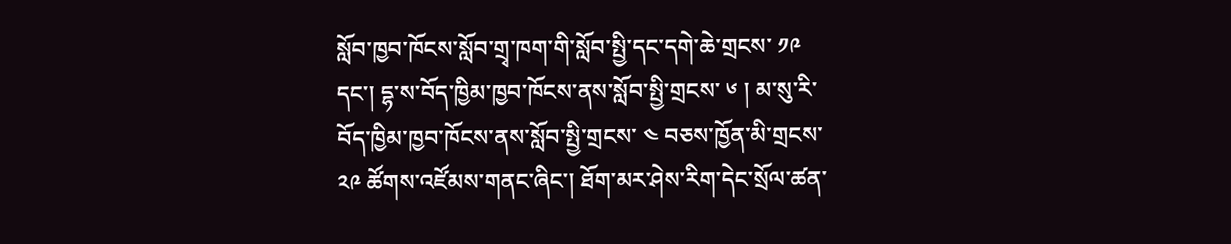སློབ་ཁྱབ་ཁོངས་སློབ་གྲྭ་ཁག་གི་སློབ་སྤྱི་དང་དགེ་ཆེ་གྲངས་ ༡༩ དང་། དྷ་ས་བོད་ཁྱིམ་ཁྱབ་ཁོངས་ནས་སློབ་སྤྱི་གྲངས་ ༦ ། མ་སུ་རི་བོད་ཁྱིམ་ཁྱབ་ཁོངས་ནས་སློབ་སྤྱི་གྲངས་ ༤ བཅས་ཁྱོན་མི་གྲངས་ ༢༩ ཚོགས་འཛོམས་གནང་ཞིང་། ཐོག་མར་ཤེས་རིག་དེང་སྲོལ་ཚན་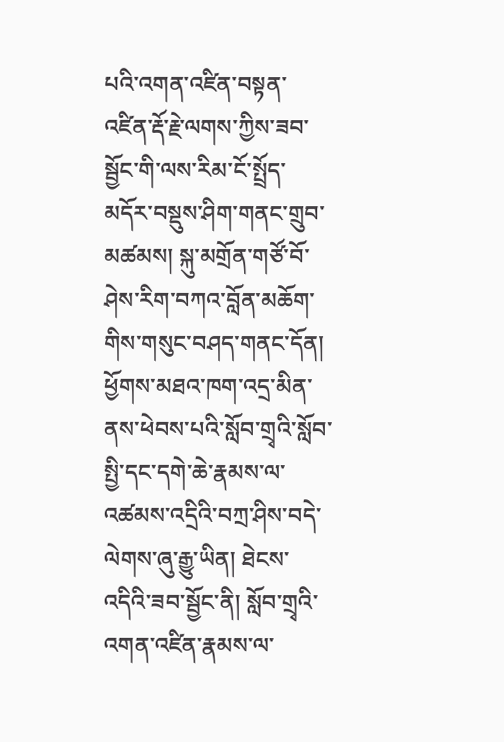པའི་འགན་འཛིན་བསྟན་འཛིན་རྡོ་རྗེ་ལགས་ཀྱིས་ཟབ་སྦྱོང་གི་ལས་རིམ་ངོ་སྤྲོད་མདོར་བསྡུས་ཤིག་གནང་གྲུབ་མཚམས། སྐུ་མགྲོན་གཙོ་བོ་ཤེས་རིག་བཀའ་བློན་མཆོག་གིས་གསུང་བཤད་གནང་དོན།
ཕྱོགས་མཐའ་ཁག་འདྲ་མིན་ནས་ཕེབས་པའི་སློབ་གྲྭའི་སློབ་སྤྱི་དང་དགེ་ཆེ་རྣམས་ལ་འཚམས་འདྲིའི་བཀྲ་ཤིས་བདེ་ལེགས་ཞུ་རྒྱུ་ཡིན། ཐེངས་འདིའི་ཟབ་སྦྱོང་ནི། སློབ་གྲྭའི་འགན་འཛིན་རྣམས་ལ་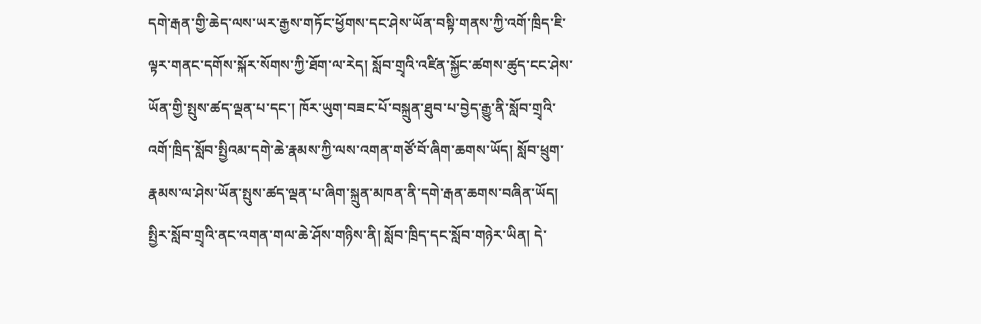དགེ་རྒན་གྱི་ཆེད་ལས་ཡར་རྒྱས་གཏོང་ཕྱོགས་དང་ཤེས་ཡོན་བསྟི་གནས་ཀྱི་འགོ་ཁྲིད་ཇི་ལྟར་གནང་དགོས་སྐོར་སོགས་ཀྱི་ཐོག་ལ་རེད། སློབ་གྲྭའི་འཛིན་སྐྱོང་ཚགས་ཚུད་ངང་ཤེས་ཡོན་གྱི་སྤུས་ཚད་ལྡན་པ་དང་། ཁོར་ཡུག་བཟང་པོ་བསྐྲུན་ཐུབ་པ་བྱེད་རྒྱུ་ནི་སློབ་གྲྭའི་འགོ་ཁྲིད་སློབ་སྤྱིའམ་དགེ་ཆེ་རྣམས་ཀྱི་ལས་འགན་གཙོ་བོ་ཞིག་ཆགས་ཡོད། སློབ་ཕྲུག་རྣམས་ལ་ཤེས་ཡོན་སྤུས་ཚད་ལྡན་པ་ཞིག་སྐྲུན་མཁན་ནི་དགེ་རྒན་ཆགས་བཞིན་ཡོད།
སྤྱིར་སློབ་གྲྭའི་ནང་འགན་གལ་ཆེ་ཤོས་གཉིས་ནི། སློབ་ཁྲིད་དང་སློབ་གཉེར་ཡིན། དེ་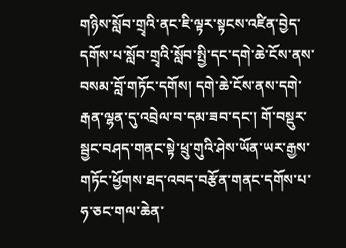གཉིས་སློབ་གྲྭའི་ནང་ཇི་ལྟར་སྟངས་འཛིན་བྱེད་དགོས་པ་སློབ་གྲྭའི་སློབ་སྤྱི་དང་དགེ་ཆེ་ངོས་ནས་བསམ་བློ་གཏོང་དགོས། དགེ་ཆེ་ངོས་ནས་དགེ་རྒན་ལྷན་དུ་འབྲེལ་བ་དམ་ཟབ་དང་། གོ་བསྡུར་སྦྱང་བཤད་གནང་སྟེ་ཕྲུ་གུའི་ཤེས་ཡོན་ཡར་རྒྱས་གཏོང་ཕྱོགས་ཐད་འབད་བརྩོན་གནང་དགོས་པ་ཧ་ཅང་གལ་ཆེན་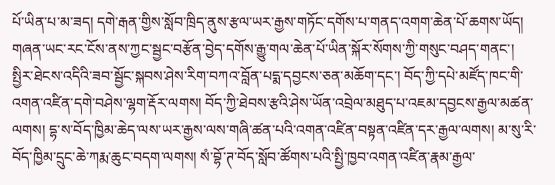པོ་ཡིན་པ་མ་ཟད། དགེ་རྒན་གྱིས་སློབ་ཁྲིད་ནུས་རྩལ་ཡར་རྒྱས་གཏོང་དགོས་པ་གནད་འགག་ཆེན་པོ་ཆགས་ཡོད། གཞན་ཡང་རང་ངོས་ནས་ཀྱང་སྦྱང་བརྩོན་བྱེད་དགོས་རྒྱུ་གལ་ཆེན་པོ་ཡིན་སྐོར་སོགས་ཀྱི་གསུང་བཤད་གནང་།
སྤྱིར་ཐེངས་འདིའི་ཟབ་སྦྱོང་སྐབས་ཤེས་རིག་བཀའ་བློན་པདྨ་དབྱངས་ཅན་མཆོག་དང་། བོད་ཀྱི་དཔེ་མཛོད་ཁང་གི་འགན་འཛིན་དགེ་བཤེས་ལྷག་རྡོར་ལགས། བོད་ཀྱི་ཐེབས་རྩའི་ཤེས་ཡོན་འབྲེལ་མཐུད་པ་འཇམ་དབྱངས་རྒྱལ་མཚན་ལགས། དྷ་ས་བོད་ཁྱིམ་ཆེད་ལས་ཡར་རྒྱས་ལས་གཞི་ཚན་པའི་འགན་འཛིན་བསྟན་འཛིན་དར་རྒྱལ་ལགས། མ་སུ་རི་བོད་ཁྱིམ་དྲུང་ཆེ་ཀརྨ་ཆུང་བདག་ལགས། སཾ་བྷོ་ཊ་བོད་སློབ་ཚོགས་པའི་སྤྱི་ཁྱབ་འགན་འཛིན་རྣམ་རྒྱལ་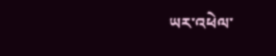ཡར་འཕེལ་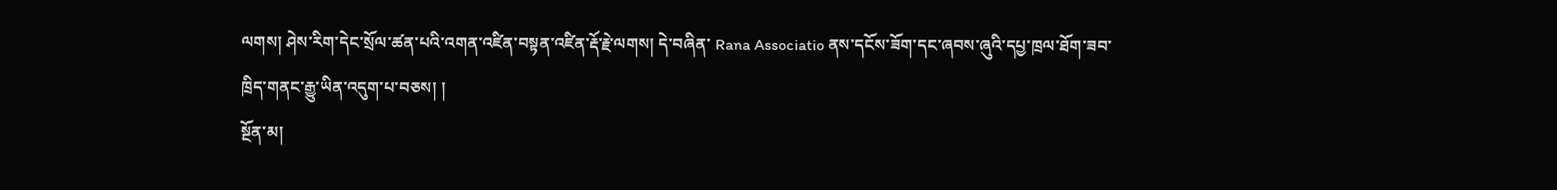ལགས། ཤེས་རིག་དེང་སྲོལ་ཚན་པའི་འགན་འཛིན་བསྟན་འཛིན་རྡོ་རྗེ་ལགས། དེ་བཞིན་ Rana Associatio ནས་དངོས་ཟོག་དང་ཞབས་ཞུའི་དཔྱ་ཁྲལ་ཐོག་ཟབ་ཁྲིད་གནང་རྒྱུ་ཡིན་འདུག་པ་བཅས། །
སྔོན་མ།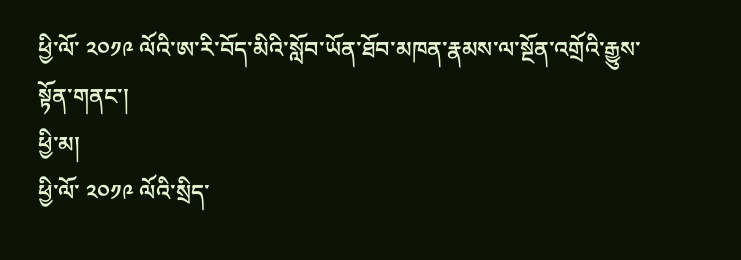ཕྱི་ལོ་ ༢༠༡༩ ལོའི་ཨ་རི་བོད་མིའི་སློབ་ཡོན་ཐོབ་མཁན་རྣམས་ལ་སྔོན་འགྲོའི་རྒྱུས་སྟོན་གནང་།
ཕྱི་མ།
ཕྱི་ལོ་ ༢༠༡༩ ལོའི་སྲིད་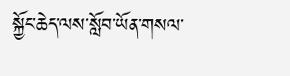སྐྱོང་ཆེད་ལས་སློབ་ཡོན་གསལ་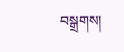བསྒྲགས།